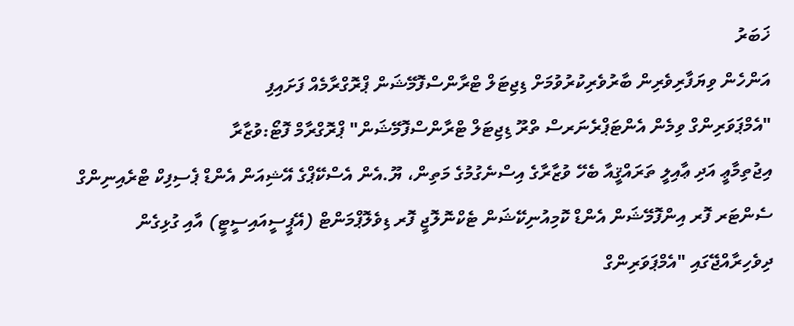ޚަބަރު
އަންހެން ވިޔަފާރިވެރިން ބާރުވެރިކުރުވުމަށް ޑިޖިޓަލް ޓްރާންސްފޮމޭޝަން ޕްރޮގްރާމެއް ފަށައިފި
"އެމްޕަވަރިންގް ވިމެން އެންޓަޕްރެނަރސް ތްރޫ ޑިޖިޓަލް ޓްރާންސްފޮމޭޝަން" ޕްރޮގްރާމް ފޮޓޯ:ވުޒާރާ
އިޖުތިމާޢީ އަދި ޢާއިލީ ތަރައްޤީއާ ބެހޭ ވުޒާރާގެ އިސްނެގުމުގެ މަތިން، ޔޫ.އެން އެސްކޭޕްގެ އޭޝިއަން އެންޑް ޕެސިފިކް ޓްރެއިނިންގް ސެންޓަރ ފޮރ އިންފޮމޭޝަން އެންޑް ކޮމިއުނިކޭޝަން ޓެކްނޮލޮޖީ ފޮރ ޑިވެލޮޕްމަންޓް (އޭޕީސީއައިސީޓީ) އާއި ގުޅިގެން ދިވެހިރާއްޖޭގައި "އެމްޕަވަރިންގް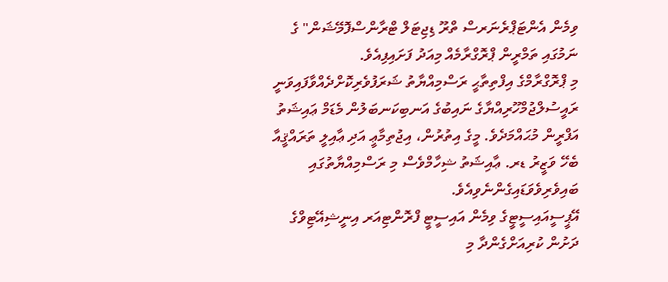ވިމެން އެންޓަޕްރެނަރސް ތްރޫ ޑިޖިޓަލް ޓްރާންސްފޮމޭޝަން" ގެ ނަމުގައި ތަމްރީން ޕްރޮގްރާމެއް މިއަދު ފަށައިފިއެވެ.
މި ޕްރޮގްރާމްގެ އިފްތިތާޙީ ރަސްމިއްޔާތު ޝަރަފުވެރިކޮށްދެއްވާފައިވަނީ ރައީސުލްޖުމްހޫރިއްޔާގެ ނައިބުގެ އަނބިކަނބަލުން މެޑަމް ޢައިޝަތު އަފްރީން މުޙައްމަދެވެ. މީގެ އިތުރުން، އިޖުތިމާޢީ އަދި ޢާއިލީ ތަރައްޤީއާ ބެހޭ ވަޒީރު ޑރ. ޢާއިޝަތު ޝިހާމްވެސް މި ރަސްމިއްޔާތުގައި ބައިވެރިވެވަޑައިގެންނެވިއެވެ.
އޭޕީސީއައިސީޓީގެ ވިމެން އައިސީޓީ ފްރޮންޓިއަރ އިނީޝިއޭޓިވްގެ ދަށުން ކުރިއަށްގެންދާ މި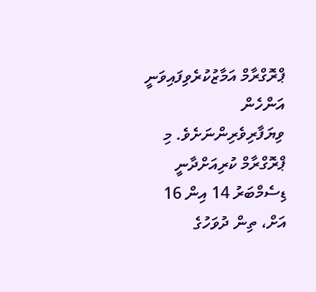ޕްރޮގްރާމް އަމާޒުކުރެވިފައިވަނީ އަންހެން ވިޔަފާރިވެރިންނަށެވެ. މި ޕްރޮގްރާމް ކުރިއަށްދާނީ ޑިސެމްބަރު 14 އިން 16 އަށް، ތިން ދުވަހުގެ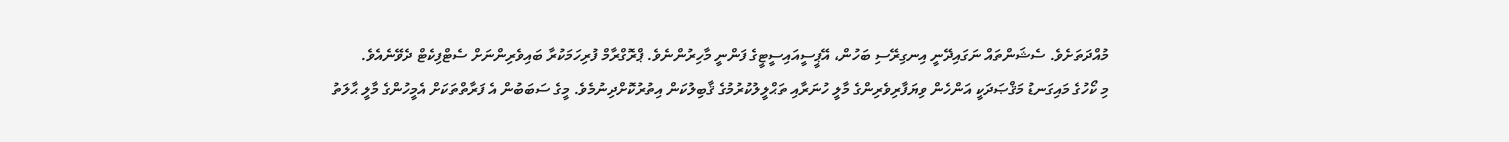މުއްދަތަށެވެ. ސެޝަންތައް ނަގައިދޭނީ އިނގިރޭސި ބަހުން، އޭޕީސީއައިސީޓީގެ ފަންނީ މާހިރުންނެވެ. ޕްރޮގްރާމް ފުރިހަމަކުރާ ބައިވެރިންނަށް ސެޓްފިކެޓް ދެވޭނެއެވެ.
މި ކޯހުގެ މައިގަނޑު މަޤްޞަދަކީ އަންހެން ވިޔަފާރިވެރިންގެ މާލީ ހުނަރާއި ތަޙްލީލުކުރުމުގެ ޤާބިލުކަން އިތުރުކޮށްދިނުމެވެ. މީގެ ސަބަބުން އެ ފަރާތްތަކަށް އެމީހުންގެ މާލީ ޙާލަތު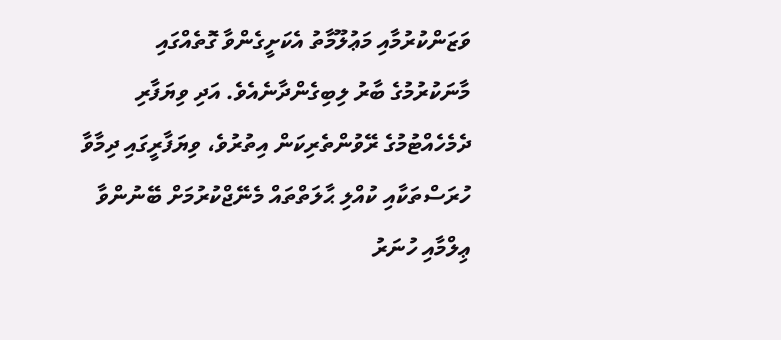ވަޒަންކުރުމާއި މަޢުލޫމާތު އެކަށީގެންވާ ގޮތެއްގައި މާނަކުރުމުގެ ބާރު ލިބިގެންދާނެއެވެ. އަދި ވިޔަފާރި ދެމެހެއްޓުމުގެ ރޭވުންތެރިކަން އިތުރުވެ، ވިޔަފާރީގައި ދިމާވާ ހުރަސްތަކާއި ކުއްލި ޙާލަތްތައް މެނޭޖްކުރުމަށް ބޭނުންވާ ޢިލްމާއި ހުނަރު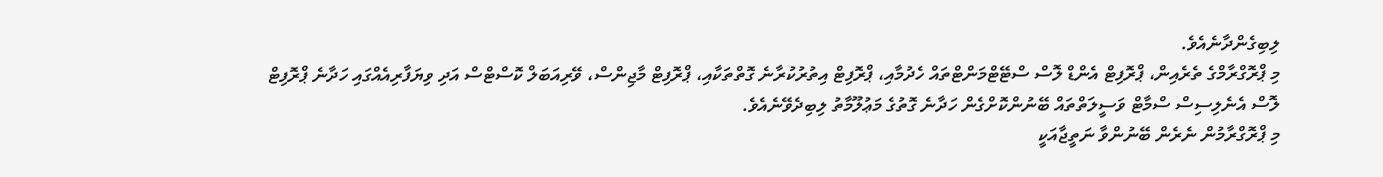ލިބިގެންދާނެއެވެ.
މި ޕްރޮގްރާމްގެ ތެރެއިން، ޕްރޮފިޓް އެންޑް ލޮސް ސްޓޭޓްމަންޓްތައް ހެދުމާއި، ޕްރޮފިޓް އިތުރުކުރާނެ ގޮތްތަކާއި، ޕްރޮފިޓް މާޖިންސް، ވޭރިއަބަލް ކޮސްޓްސް އަދި ވިޔަފާރިއެއްގައި ހަދާނެ ޕްރޮފިޓް ލޮސް އެނެލިސިސް ސްމާޓް ވަސީލަތްތައް ބޭނުންކޮށްގެން ހަދާނެ ގޮތުގެ މަޢުލޫމާތު ލިބިދެވޭނެއެވެ.
މި ޕްރޮގްރާމުން ނެރެން ބޭނުންވާ ނަތީޖާއަކީ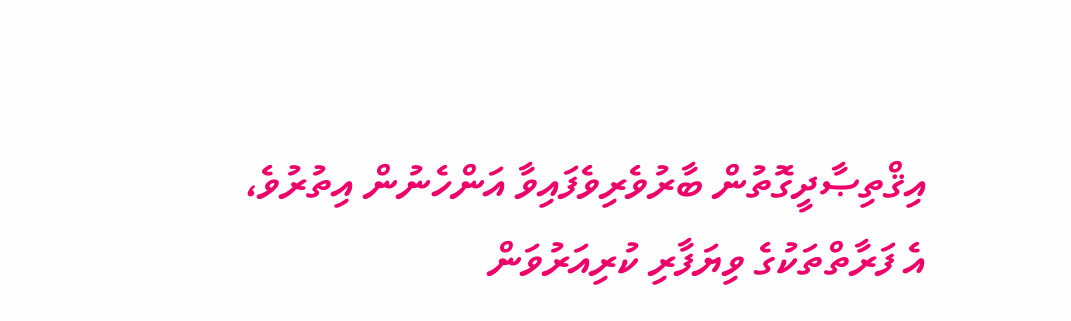އިޤްތިޞާދީގޮތުން ބާރުވެރިވެފައިވާ އަންހެނުން އިތުރުވެ، އެ ފަރާތްތަކުގެ ވިޔަފާރި ކުރިއަރުވަން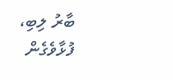ބާރު ލިބި، ފުޅާވެގެން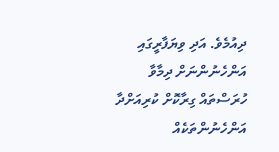ދިއުމެވެ. އަދި ވިޔަފާރީގައި އަންހެނުންނަށް ދިމާވާ ހުރަސްތައް ގިރާކޮށް ކުރިއަށްދާ އަންހެނުންތަކެއް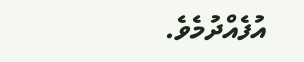އުފެއްދުމެވެ.